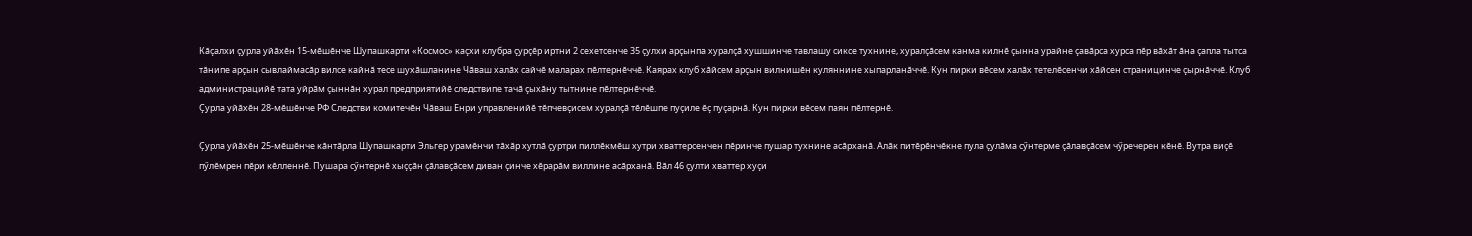Кӑҫалхи ҫурла уйӑхӗн 15-мӗшӗнче Шупашкарти «Космос» каҫхи клубра ҫурҫӗр иртни 2 сехетсенче 35 ҫулхи арҫынпа хуралҫӑ хушшинче тавлашу сиксе тухнине, хуралҫӑсем канма килнӗ ҫынна урайне ҫавӑрса хурса пӗр вӑхӑт ӑна ҫапла тытса тӑнипе арҫын сывлаймасӑр вилсе кайнӑ тесе шухӑшланине Чӑваш халӑх сайчӗ маларах пӗлтернӗччӗ. Каярах клуб хӑйсем арҫын вилнишӗн куляннине хыпарланӑччӗ. Кун пирки вӗсем халӑх тетелӗсенчи хӑйсен страницинче ҫырнӑччӗ. Клуб администрацийӗ тата уйрӑм ҫыннӑн хурал предприятийӗ следствипе тачӑ ҫыхӑну тытнине пӗлтернӗччӗ.
Ҫурла уйӑхӗн 28-мӗшӗнче РФ Следстви комитечӗн Чӑваш Енри управленийӗ тӗпчевҫисем хуралҫӑ тӗлӗшпе пуҫиле ӗҫ пуҫарнӑ. Кун пирки вӗсем паян пӗлтернӗ.

Ҫурла уйӑхӗн 25-мӗшӗнче кӑнтӑрла Шупашкарти Эльгер урамӗнчи тӑхӑр хутлӑ ҫуртри пиллӗкмӗш хутри хваттерсенчен пӗринче пушар тухнине асӑрханӑ. Алӑк питӗрӗнчӗкне пула ҫулӑма сӳнтерме ҫӑлавҫӑсем чӳречерен кӗнӗ. Вутра виҫӗ пӳлӗмрен пӗри кӗлленнӗ. Пушара сӳнтернӗ хыҫҫӑн ҫӑлавҫӑсем диван ҫинче хӗрарӑм виллине асӑрханӑ. Вӑл 46 ҫулти хваттер хуҫи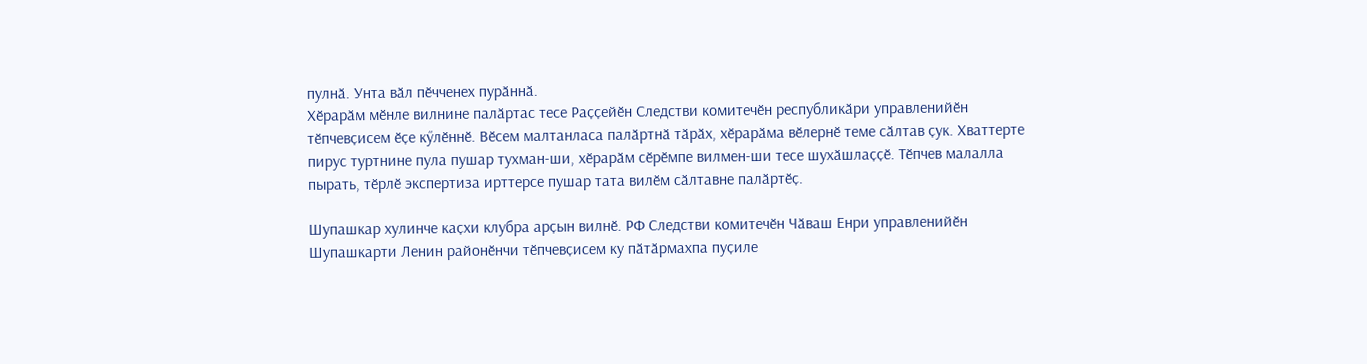пулнӑ. Унта вӑл пӗчченех пурӑннӑ.
Хӗрарӑм мӗнле вилнине палӑртас тесе Раҫҫейӗн Следстви комитечӗн республикӑри управленийӗн тӗпчевҫисем ӗҫе кӳлӗннӗ. Вӗсем малтанласа палӑртнӑ тӑрӑх, хӗрарӑма вӗлернӗ теме сӑлтав ҫук. Хваттерте пирус туртнине пула пушар тухман-ши, хӗрарӑм сӗрӗмпе вилмен-ши тесе шухӑшлаҫҫӗ. Тӗпчев малалла пырать, тӗрлӗ экспертиза ирттерсе пушар тата вилӗм сӑлтавне палӑртӗҫ.

Шупашкар хулинче каҫхи клубра арҫын вилнӗ. РФ Следстви комитечӗн Чӑваш Енри управленийӗн Шупашкарти Ленин районӗнчи тӗпчевҫисем ку пӑтӑрмахпа пуҫиле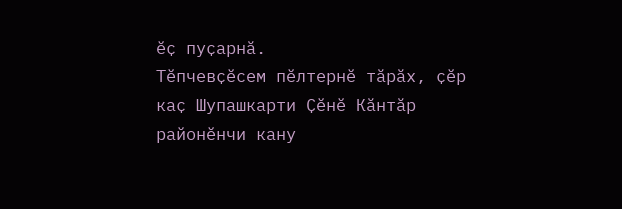ӗҫ пуҫарнӑ.
Тӗпчевҫӗсем пӗлтернӗ тӑрӑх, ҫӗр каҫ Шупашкарти Ҫӗнӗ Кӑнтӑр районӗнчи кану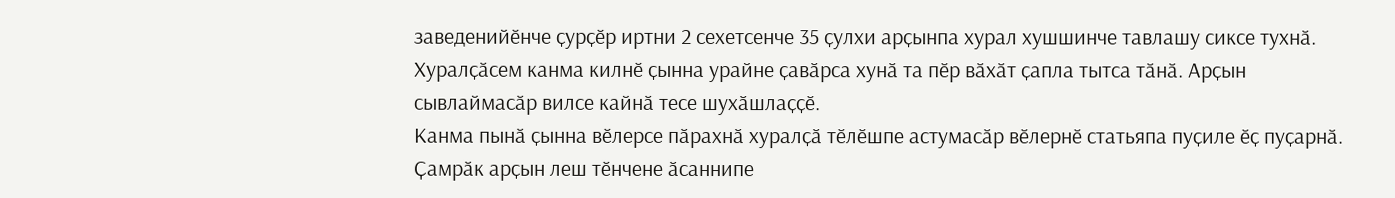заведенийӗнче ҫурҫӗр иртни 2 сехетсенче 35 ҫулхи арҫынпа хурал хушшинче тавлашу сиксе тухнӑ. Хуралҫӑсем канма килнӗ ҫынна урайне ҫавӑрса хунӑ та пӗр вӑхӑт ҫапла тытса тӑнӑ. Арҫын сывлаймасӑр вилсе кайнӑ тесе шухӑшлаҫҫӗ.
Канма пынӑ ҫынна вӗлерсе пӑрахнӑ хуралҫӑ тӗлӗшпе астумасӑр вӗлернӗ статьяпа пуҫиле ӗҫ пуҫарнӑ. Ҫамрӑк арҫын леш тӗнчене ӑсаннипе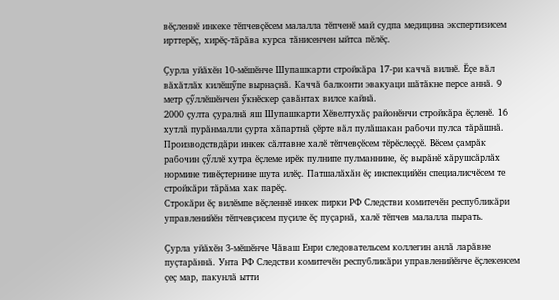вӗҫленнӗ инкеке тӗпчевҫӗсем малалла тӗпченӗ май судпа медицина экспертизисем ирттерӗҫ, хирӗҫ-тӑрӑва курса тӑнисенчен ыйтса пӗлӗҫ.

Ҫурла уйӑхӗн 10-мӗшӗнче Шупашкарти стройкӑра 17-ри каччӑ вилнӗ. Ӗҫе вӑл вӑхӑтлӑх килӗшӳпе вырнаҫнӑ. Каччӑ балконти эвакуаци шӑтӑкне персе аннӑ. 9 метр ҫӳллӗшӗнчен ӳкнӗскер ҫавӑнтах вилсе кайнӑ.
2000 ҫулта ҫуралнӑ яш Шупашкарти Хӗвелтухӑҫ районӗнчи стройкӑра ӗҫленӗ. 16 хутлӑ пурӑнмалли ҫурта хӑпартнӑ ҫӗрте вӑл пулӑшакан рабочи пулса тӑрӑшнӑ.
Производствдӑри инкек сӑлтавне халӗ тӗпчевҫӗсем тӗрӗслеҫҫӗ. Вӗсем ҫамрӑк рабочин ҫӳллӗ хутра ӗҫлеме ирӗк пулнипе пулманнине, ӗҫ вырӑнӗ хӑрушсӑрлӑх нормине тивӗҫтернине шута илӗҫ. Патшалӑхӑн ӗҫ инспекцийӗн специалисчӗсем те стройкӑри тӑрӑма хак парӗҫ.
Строкӑри ӗҫ вилӗмпе вӗҫленнӗ инкек пирки РФ Следстви комитечӗн республикӑри управленийӗн тӗпчевҫисем пуҫиле ӗҫ пуҫарнӑ, халӗ тӗпчев малалла пырать.

Ҫурла уйӑхӗн 3-мӗшӗнче Чӑваш Енри следовательсем коллегин анлӑ ларӑвне пуҫтарӑннӑ. Унта РФ Следстви комитечӗн республикӑри управленийӗнче ӗҫлекенсем ҫеҫ мар, пакунлӑ ытти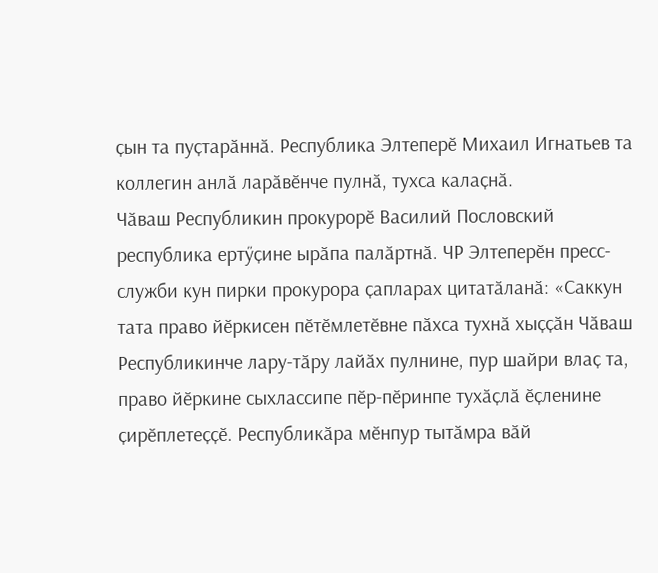ҫын та пуҫтарӑннӑ. Республика Элтеперӗ Михаил Игнатьев та коллегин анлӑ ларӑвӗнче пулнӑ, тухса калаҫнӑ.
Чӑваш Республикин прокурорӗ Василий Пословский республика ертӳҫине ырӑпа палӑртнӑ. ЧР Элтеперӗн пресс-служби кун пирки прокурора ҫапларах цитатӑланӑ: «Саккун тата право йӗркисен пӗтӗмлетӗвне пӑхса тухнӑ хыҫҫӑн Чӑваш Республикинче лару-тӑру лайӑх пулнине, пур шайри влаҫ та, право йӗркине сыхлассипе пӗр-пӗринпе тухӑҫлӑ ӗҫленине ҫирӗплетеҫҫӗ. Республикӑра мӗнпур тытӑмра вӑй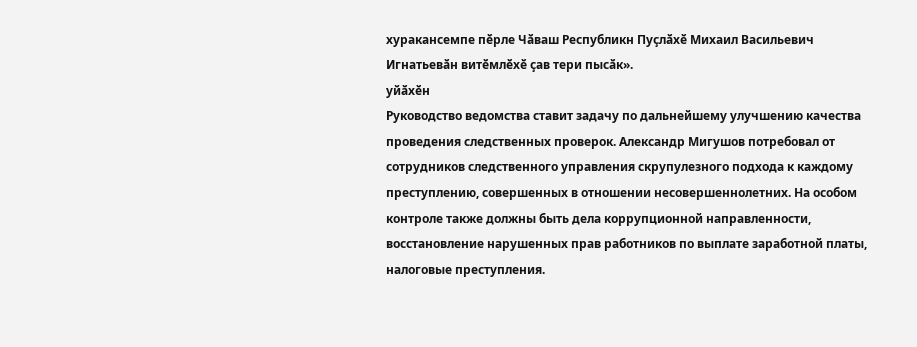хуракансемпе пӗрле Чӑваш Республикн Пуҫлӑхӗ Михаил Васильевич Игнатьевӑн витӗмлӗхӗ ҫав тери пысӑк».
уйӑхӗн
Руководство ведомства ставит задачу по дальнейшему улучшению качества проведения следственных проверок. Александр Мигушов потребовал от сотрудников следственного управления скрупулезного подхода к каждому преступлению, совершенных в отношении несовершеннолетних. На особом контроле также должны быть дела коррупционной направленности, восстановление нарушенных прав работников по выплате заработной платы, налоговые преступления.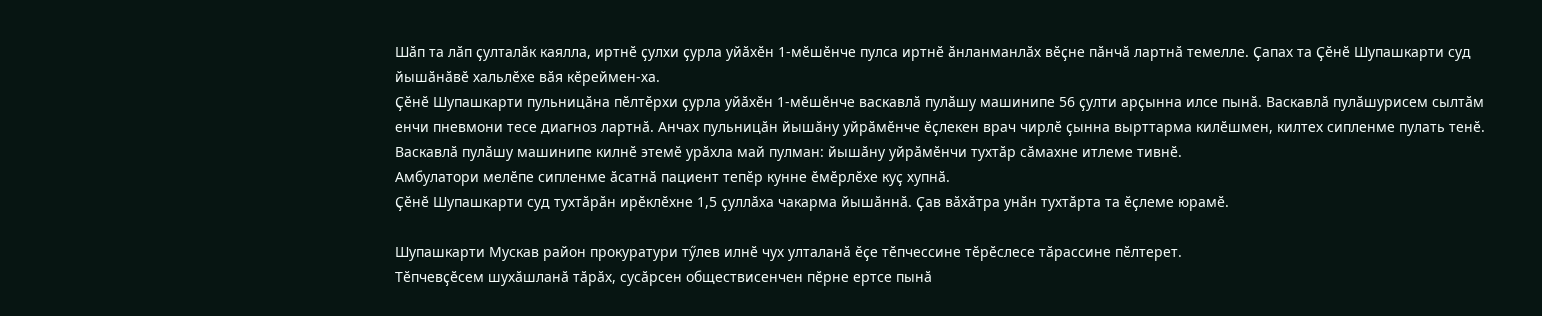Шӑп та лӑп ҫулталӑк каялла, иртнӗ ҫулхи ҫурла уйӑхӗн 1-мӗшӗнче пулса иртнӗ ӑнланманлӑх вӗҫне пӑнчӑ лартнӑ темелле. Ҫапах та Ҫӗнӗ Шупашкарти суд йышӑнӑвӗ хальлӗхе вӑя кӗреймен-ха.
Ҫӗнӗ Шупашкарти пульницӑна пӗлтӗрхи ҫурла уйӑхӗн 1-мӗшӗнче васкавлӑ пулӑшу машинипе 56 ҫулти арҫынна илсе пынӑ. Васкавлӑ пулӑшурисем сылтӑм енчи пневмони тесе диагноз лартнӑ. Анчах пульницӑн йышӑну уйрӑмӗнче ӗҫлекен врач чирлӗ ҫынна вырттарма килӗшмен, килтех сипленме пулать тенӗ.
Васкавлӑ пулӑшу машинипе килнӗ этемӗ урӑхла май пулман: йышӑну уйрӑмӗнчи тухтӑр сӑмахне итлеме тивнӗ.
Амбулатори мелӗпе сипленме ӑсатнӑ пациент тепӗр кунне ӗмӗрлӗхе куҫ хупнӑ.
Ҫӗнӗ Шупашкарти суд тухтӑрӑн ирӗклӗхне 1,5 ҫуллӑха чакарма йышӑннӑ. Ҫав вӑхӑтра унӑн тухтӑрта та ӗҫлеме юрамӗ.

Шупашкарти Мускав район прокуратури тӳлев илнӗ чух улталанӑ ӗҫе тӗпчессине тӗрӗслесе тӑрассине пӗлтерет.
Тӗпчевҫӗсем шухӑшланӑ тӑрӑх, сусӑрсен обществисенчен пӗрне ертсе пынӑ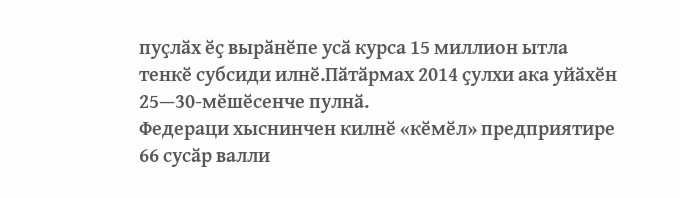пуҫлӑх ӗҫ вырӑнӗпе усӑ курса 15 миллион ытла тенкӗ субсиди илнӗ.Пӑтӑрмах 2014 ҫулхи ака уйӑхӗн 25—30-мӗшӗсенче пулнӑ.
Федераци хыснинчен килнӗ «кӗмӗл» предприятире 66 сусӑр валли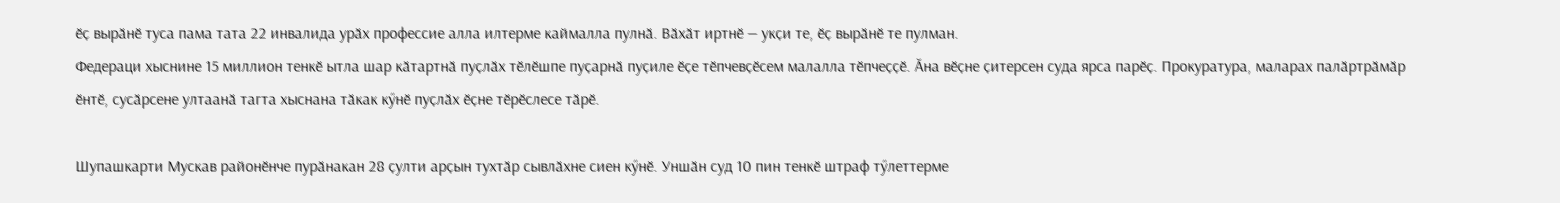ӗҫ вырӑнӗ туса пама тата 22 инвалида урӑх профессие алла илтерме каймалла пулнӑ. Вӑхӑт иртнӗ — укҫи те, ӗҫ вырӑнӗ те пулман.
Федераци хыснине 15 миллион тенкӗ ытла шар кӑтартнӑ пуҫлӑх тӗлӗшпе пуҫарнӑ пуҫиле ӗҫе тӗпчевҫӗсем малалла тӗпчеҫҫӗ. Ӑна вӗҫне ҫитерсен суда ярса парӗҫ. Прокуратура, маларах палӑртрӑмӑр ӗнтӗ, сусӑрсене ултаанӑ тагта хыснана тӑкак кӳнӗ пуҫлӑх ӗҫне тӗрӗслесе тӑрӗ.

Шупашкарти Мускав районӗнче пурӑнакан 28 ҫулти арҫын тухтӑр сывлӑхне сиен кӳнӗ. Уншӑн суд 10 пин тенкӗ штраф тӳлеттерме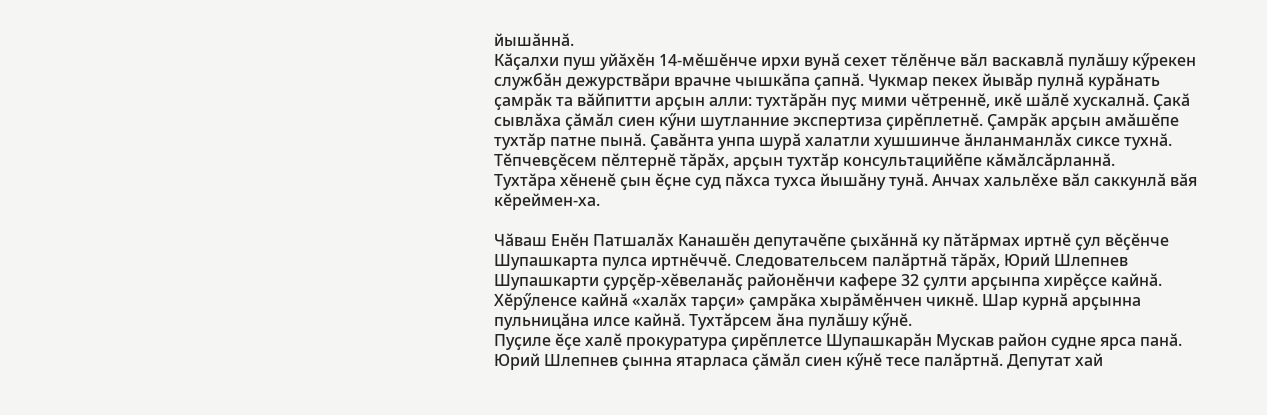йышӑннӑ.
Кӑҫалхи пуш уйӑхӗн 14-мӗшӗнче ирхи вунӑ сехет тӗлӗнче вӑл васкавлӑ пулӑшу кӳрекен службӑн дежурствӑри врачне чышкӑпа ҫапнӑ. Чукмар пекех йывӑр пулнӑ курӑнать ҫамрӑк та вӑйпитти арҫын алли: тухтӑрӑн пуҫ мими чӗтреннӗ, икӗ шӑлӗ хускалнӑ. Ҫакӑ сывлӑха ҫӑмӑл сиен кӳни шутланние экспертиза ҫирӗплетнӗ. Ҫамрӑк арҫын амӑшӗпе тухтӑр патне пынӑ. Ҫавӑнта унпа шурӑ халатли хушшинче ӑнланманлӑх сиксе тухнӑ. Тӗпчевҫӗсем пӗлтернӗ тӑрӑх, арҫын тухтӑр консультацийӗпе кӑмӑлсӑрланнӑ.
Тухтӑра хӗненӗ ҫын ӗҫне суд пӑхса тухса йышӑну тунӑ. Анчах хальлӗхе вӑл саккунлӑ вӑя кӗреймен-ха.

Чӑваш Енӗн Патшалӑх Канашӗн депутачӗпе ҫыхӑннӑ ку пӑтӑрмах иртнӗ ҫул вӗҫӗнче Шупашкарта пулса иртнӗччӗ. Следовательсем палӑртнӑ тӑрӑх, Юрий Шлепнев Шупашкарти ҫурҫӗр-хӗвеланӑҫ районӗнчи кафере 32 ҫулти арҫынпа хирӗҫсе кайнӑ. Хӗрӳленсе кайнӑ «халӑх тарҫи» ҫамрӑка хырӑмӗнчен чикнӗ. Шар курнӑ арҫынна пульницӑна илсе кайнӑ. Тухтӑрсем ӑна пулӑшу кӳнӗ.
Пуҫиле ӗҫе халӗ прокуратура ҫирӗплетсе Шупашкарӑн Мускав район судне ярса панӑ. Юрий Шлепнев ҫынна ятарласа ҫӑмӑл сиен кӳнӗ тесе палӑртнӑ. Депутат хай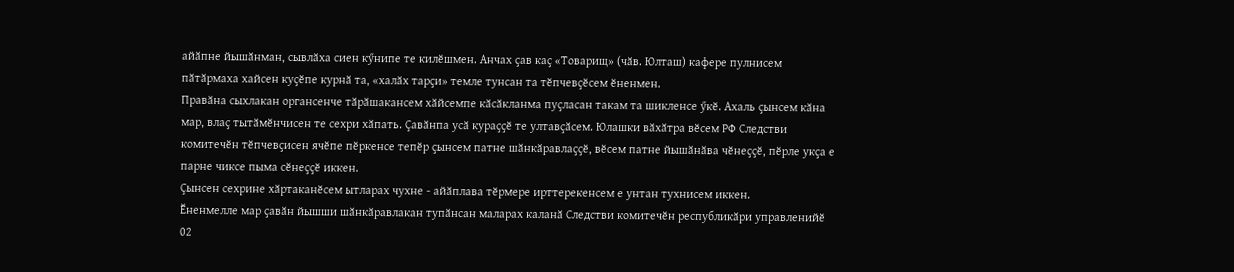айӑпне йышӑнман, сывлӑха сиен кӳнипе те килӗшмен. Анчах ҫав каҫ «Товарищ» (чӑв. Юлташ) кафере пулнисем пӑтӑрмаха хайсен куҫӗпе курнӑ та, «халӑх тарҫи» темле тунсан та тӗпчевҫӗсем ӗненмен.
Правӑна сыхлакан органсенче тӑрӑшакансем хӑйсемпе кӑсӑкланма пуҫласан такам та шикленсе ӳкӗ. Ахаль ҫынсем кӑна мар, влаҫ тытӑмӗнчисен те сехри хӑпать. Ҫавӑнпа усӑ кураҫҫӗ те ултавҫӑсем. Юлашки вӑхӑтра вӗсем РФ Следстви комитечӗн тӗпчевҫисен ячӗпе пӗркенсе тепӗр ҫынсем патне шӑнкӑравлаҫҫӗ, вӗсем патне йышӑнӑва чӗнеҫҫӗ, пӗрле укҫа е парне чиксе пыма сӗнеҫҫӗ иккен.
Ҫынсен сехрине хӑртаканӗсем ытларах чухне - айӑплава тӗрмере ирттерекенсем е унтан тухнисем иккен.
Ӗненмелле мар ҫавӑн йышши шӑнкӑравлакан тупӑнсан маларах каланӑ Следстви комитечӗн республикӑри управленийӗ 02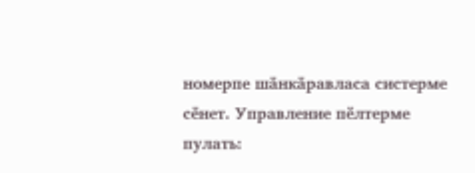номерпе шӑнкӑравласа систерме сӗнет. Управление пӗлтерме пулать: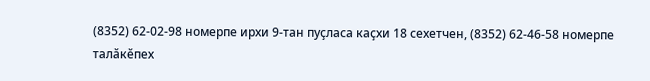(8352) 62-02-98 номерпе ирхи 9-тан пуҫласа каҫхи 18 сехетчен, (8352) 62-46-58 номерпе талӑкӗпех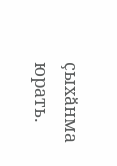ҫыхӑнма юрать.